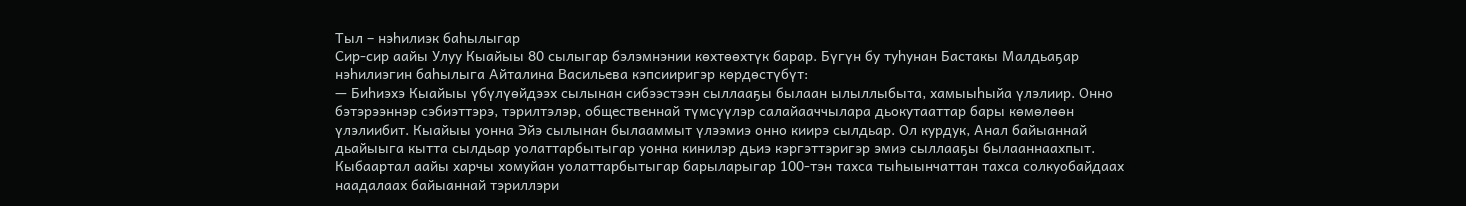Тыл – нэһилиэк баһылыгар
Сир-сир аайы Улуу Кыайыы 80 сылыгар бэлэмнэнии көхтөөхтүк барар. Бүгүн бу туһунан Бастакы Малдьаҕар нэһилиэгин баһылыга Айталина Васильева кэпсииригэр көрдөстүбүт:
— Биһиэхэ Кыайыы үбүлүөйдээх сылынан сибээстээн сыллааҕы былаан ылыллыбыта, хамыыһыйа үлэлиир. Онно бэтэрээннэр сэбиэттэрэ, тэрилтэлэр, общественнай түмсүүлэр салайааччылара дьокутааттар бары көмөлөөн үлэлиибит. Кыайыы уонна Эйэ сылынан былааммыт үлээмиэ онно киирэ сылдьар. Ол курдук, Анал байыаннай дьайыыга кытта сылдьар уолаттарбытыгар уонна кинилэр дьиэ кэргэттэригэр эмиэ сыллааҕы былааннаахпыт. Кыбаартал аайы харчы хомуйан уолаттарбытыгар барыларыгар 100-тэн тахса тыһыынчаттан тахса солкуобайдаах наадалаах байыаннай тэриллэри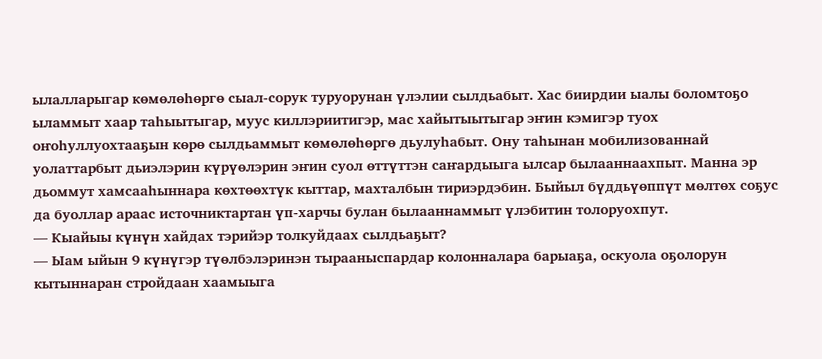ылалларыгар көмөлөһөргө сыал-сорук туруорунан үлэлии сылдьабыт. Хас биирдии ыалы боломтоҕо ыламмыт хаар таһыытыгар, муус киллэриитигэр, мас хайытыытыгар эҥин кэмигэр туох оҥоһуллуохтааҕын көрө сылдьаммыт көмөлөһөргө дьулуһабыт. Ону таһынан мобилизованнай уолаттарбыт дьиэлэрин күрүөлэрин эҥин суол өттүттэн саҥардыыга ылсар былааннаахпыт. Манна эр дьоммут хамсааһыннара көхтөөхтүк кыттар, махталбын тириэрдэбин. Быйыл бүддьүөппүт мөлтөх соҕус да буоллар араас источниктартан үп-харчы булан былааннаммыт үлэбитин толоруохпут.
— Кыайыы күнүн хайдах тэрийэр толкуйдаах сылдьаҕыт?
— Ыам ыйын 9 күнүгэр түөлбэлэринэн тырааныспардар колонналара барыаҕа, оскуола оҕолорун кытыннаран стройдаан хаамыыга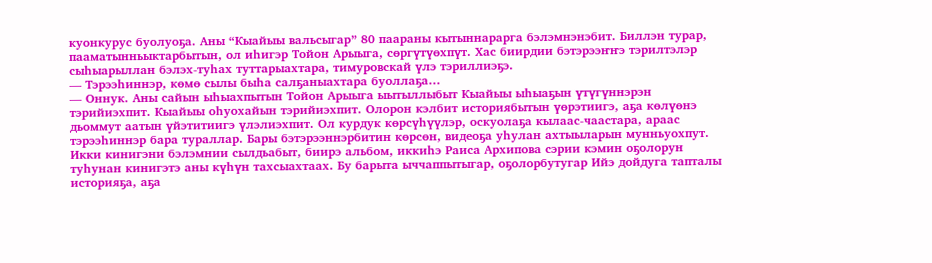куонкурус буолуоҕа. Аны “Кыайыы вальсыгар” 80 паараны кытыннарарга бэлэмнэнэбит. Биллэн турар, пааматынньыктарбытын, ол иһигэр Тойон Арыыга, сөргүтүөхпүт. Хас биирдии бэтэрээҥҥэ тэрилтэлэр сыһыарыллан бэлэх-туһах туттарыахтара, тимуровскай үлэ тэриллиэҕэ.
— Тэрээһиннэр, көмө сылы быһа салҕаныахтара буоллаҕа…
— Оннук. Аны сайын ыһыахпытын Тойон Арыыга ыытыллыбыт Кыайыы ыһыаҕын үтүгүннэрэн тэрийиэхпит. Кыайыы оһуохайын тэрийиэхпит. Олорон кэлбит историябытын үөрэтиигэ, аҕа көлүөнэ дьоммут аатын үйэтитиигэ үлэлиэхпит. Ол курдук көрсүһүүлэр, оскуолаҕа кылаас-чаастара, араас тэрээһиннэр бара тураллар. Бары бэтэрээннэрбитин көрсөн, видеоҕа уһулан ахтыыларын мунньуохпут. Икки кинигэни бэлэмнии сылдьабыт, биирэ альбом, иккиһэ Раиса Архипова сэрии кэмин оҕолорун туһунан кинигэтэ аны күһүн тахсыахтаах. Бу барыта ыччаппытыгар, оҕолорбутугар Ийэ дойдуга тапталы историяҕа, аҕа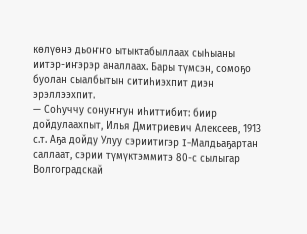көлүөнэ дьоҥҥо ытыктабыллаах сыһыаны иитэр-иҥэрэр аналлаах. Бары түмсэн, сомоҕо буолан сыалбытын ситиһиэхпит диэн эрэллээхпит.
— Соһуччу сонуҥҥун иһиттибит: биир дойдулаахпыт, Илья Дмитриевич Алексеев, 1913 с.т. Аҕа дойду Улуу сэриитигэр I-Малдьаҕартан саллаат, сэрии түмүктэммитэ 80-с сылыгар Волгоградскай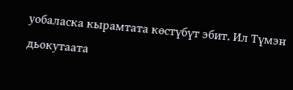уобаласка кырамтата көстүбүт эбит. Ил Түмэн дьокутаата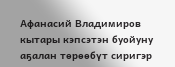Афанасий Владимиров кытары кэпсэтэн буойуну аҕалан төрөөбүт сиригэр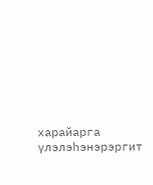харайарга үлэлэһэнэрэргит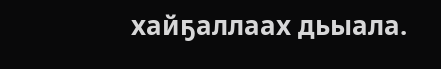хайҕаллаах дьыала.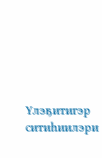Үлэҕитигэр ситиһиилэри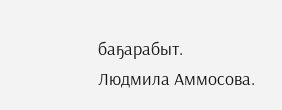баҕарабыт.
Людмила Аммосова.